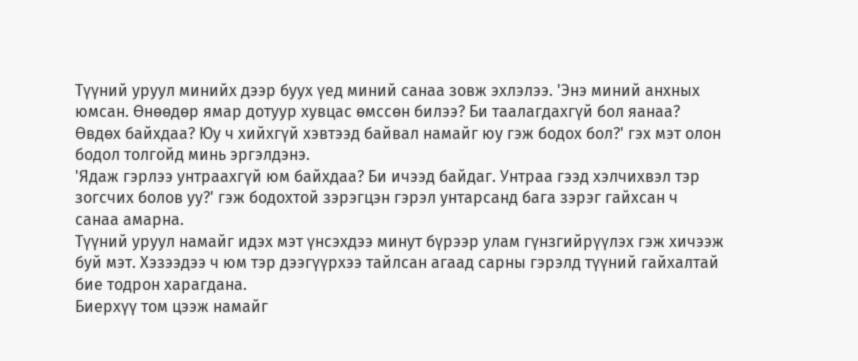Түүний уруул минийх дээр буух үед миний санаа зовж эхлэлээ. 'Энэ миний анхных юмсан. Өнөөдөр ямар дотуур хувцас өмссөн билээ? Би таалагдахгүй бол яанаа? Өвдөх байхдаа? Юу ч хийхгүй хэвтээд байвал намайг юу гэж бодох бол?' гэх мэт олон бодол толгойд минь эргэлдэнэ.
'Ядаж гэрлээ унтраахгүй юм байхдаа? Би ичээд байдаг. Унтраа гээд хэлчихвэл тэр зогсчих болов уу?' гэж бодохтой зэрэгцэн гэрэл унтарсанд бага зэрэг гайхсан ч санаа амарна.
Түүний уруул намайг идэх мэт үнсэхдээ минут бүрээр улам гүнзгийрүүлэх гэж хичээж буй мэт. Хэзээдээ ч юм тэр дээгүүрхээ тайлсан агаад сарны гэрэлд түүний гайхалтай бие тодрон харагдана.
Биерхүү том цээж намайг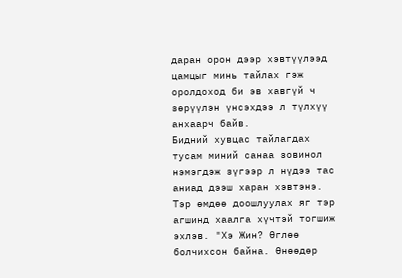даран орон дээр хэвтүүлээд цамцыг минь тайлах гэж оролдоход би эв хавгүй ч зөрүүлэн үнсэхдээ л түлхүү анхаарч байв.
Бидний хувцас тайлагдах тусам миний санаа зовинол нэмэгдэж зүгээр л нүдээ тас аниад дээш харан хэвтэнэ.
Тэр өмдөө доошлуулах яг тэр агшинд хаалга хүчтэй тогшиж эхлэв. "Хэ Жин? Өглөө болчихсон байна. Өнөөдөр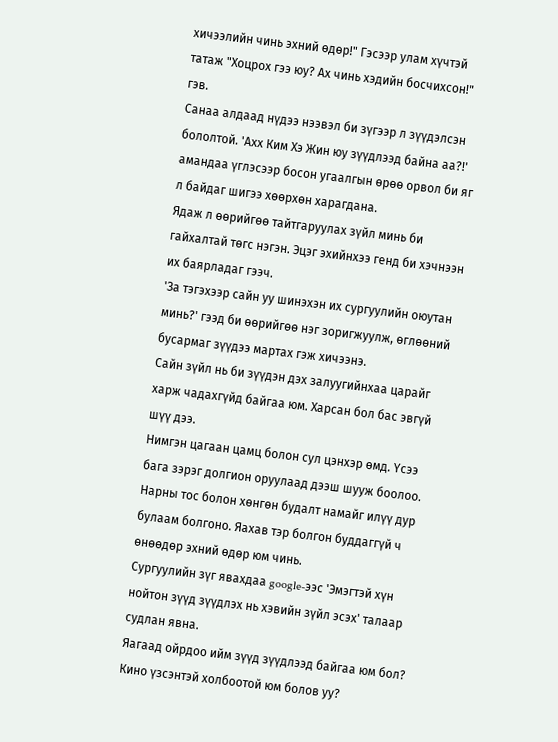хичээлийн чинь эхний өдөр!" Гэсээр улам хүчтэй татаж "Хоцрох гээ юу? Ах чинь хэдийн босчихсон!" гэв.
Санаа алдаад нүдээ нээвэл би зүгээр л зүүдэлсэн бололтой. 'Ахх Ким Хэ Жин юу зүүдлээд байна аа?!' амандаа үглэсээр босон угаалгын өрөө орвол би яг л байдаг шигээ хөөрхөн харагдана.
Ядаж л өөрийгөө тайтгаруулах зүйл минь би гайхалтай төгс нэгэн. Эцэг эхийнхээ генд би хэчнээн их баярладаг гээч.
'За тэгэхээр сайн уу шинэхэн их сургуулийн оюутан минь?' гээд би өөрийгөө нэг зоригжуулж, өглөөний бусармаг зүүдээ мартах гэж хичээнэ.
Сайн зүйл нь би зүүдэн дэх залуугийнхаа царайг харж чадахгүйд байгаа юм. Харсан бол бас эвгүй шүү дээ.
Нимгэн цагаан цамц болон сул цэнхэр өмд. Үсээ бага зэрэг долгион оруулаад дээш шууж боолоо. Нарны тос болон хөнгөн будалт намайг илүү дур булаам болгоно. Яахав тэр болгон буддаггүй ч өнөөдөр эхний өдөр юм чинь.
Сургуулийн зүг явахдаа google-ээс 'Эмэгтэй хүн нойтон зүүд зүүдлэх нь хэвийн зүйл эсэх' талаар судлан явна.
Яагаад ойрдоо ийм зүүд зүүдлээд байгаа юм бол? Кино үзсэнтэй холбоотой юм болов уу?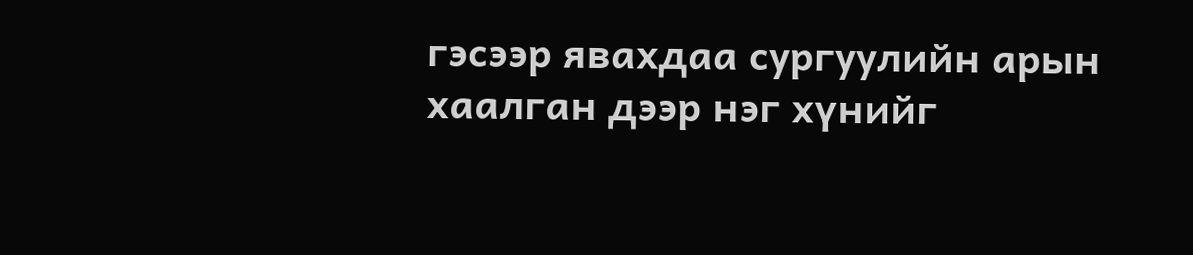гэсээр явахдаа сургуулийн арын хаалган дээр нэг хүнийг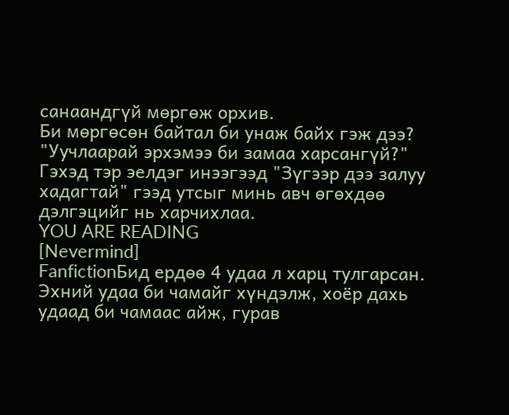санаандгүй мөргөж орхив.
Би мөргөсөн байтал би унаж байх гэж дээ?
"Уучлаарай эрхэмээ би замаа харсангүй?" Гэхэд тэр эелдэг инээгээд "Зүгээр дээ залуу хадагтай" гээд утсыг минь авч өгөхдөө дэлгэцийг нь харчихлаа.
YOU ARE READING
[Nevermind]
FanfictionБид ердөө 4 удаа л харц тулгарсан. Эхний удаа би чамайг хүндэлж, хоёр дахь удаад би чамаас айж, гурав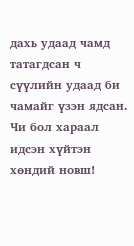дахь удаад чамд татагдсан ч сүүлийн удаад би чамайг үзэн ядсан. Чи бол хараал идсэн хүйтэн хөндий новш!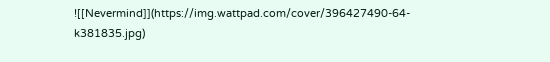![[Nevermind]](https://img.wattpad.com/cover/396427490-64-k381835.jpg)